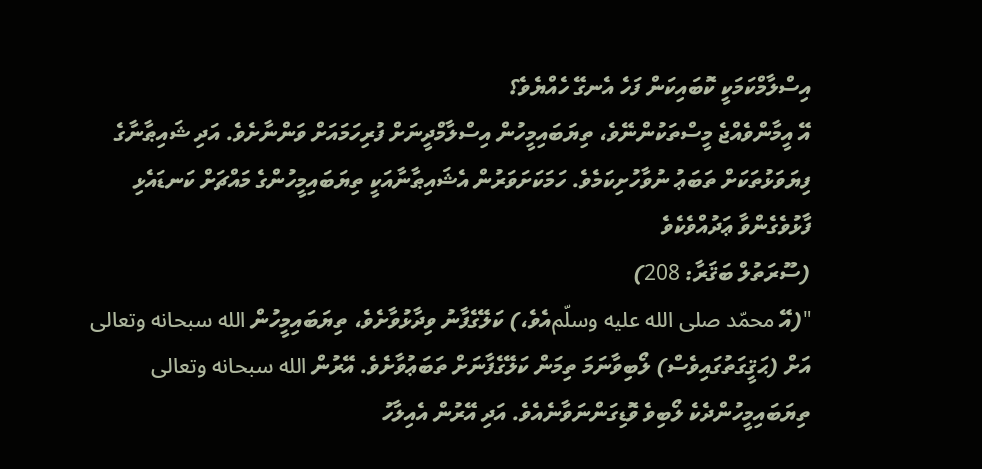އިސްލާމްކަމަކީ ކޮބައިކަން ފަހެ އެނގޭ ހެއްޔެވެ؟
އޭ އީމާންވެއްޖެ މީސްތަކުންނޭވެ، ތިޔަބައިމީހުން އިސްލާމްދީނަށް ފުރިހަމައަށް ވަންނާށެވެ. އަދި ޝައިޠާނާގެ ފިޔަވަޅުތަކަށް ތަބަޢު ނުވާހުށިކަމެވެ. ހަމަކަށަވަރުން އެޝައިޠާނާއަކީ ތިޔަބައިމީހުންގެ މައްޗަށް ކަނޑައެޅި ފާޅުވެގެންވާ ޢަދުއްވެކެވެ
(ސޫރަތުލް ބަޤަރާ: 208)
"(އޭ محمّد صلى الله عليه وسلّمއެވެ،) ކަލޭގެފާނު ވިދާޅުވާށެވެ، ތިޔަބައިމީހުން الله سبحانه وتعالى އަށް (ޙަޤީގަތުގައިވެސް) ލޯބިވާނަމަ ތިމަން ކަލޭގެފާނަށް ތަބަޢުވާށެވެ. އޭރުން الله سبحانه وتعالى ތިޔަބައިމީހުންދެކެ ލޯބިވެ ވޮޑިގަންނަވާނެއެވެ. އަދި އޭރުން އެއިލާހު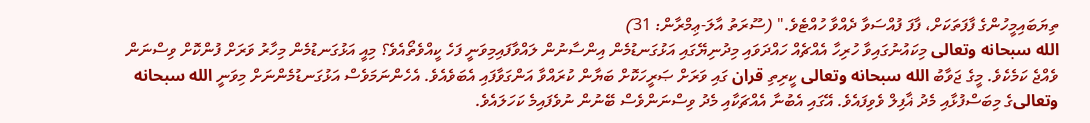ތިޔަބައިމީހުންގެ ފާފަތަކަށް، ފާފަ ފުއްސަވާ ދެއްވާ ހުއްޓެވެ." (ސޫރަތު އާލަ-ޢިމްރާން: 31)
الله سبحانه وتعالى މިކައުނުގައިވާ ހުރިހާ އެއްޗެއް ހައްދަވައި މިދުނިޔޭގައި އަޅުގަނޑުމެން އިންސާނުން ލައްވާފައިމިވަނީ ފަހެ ކީއްވެތޯއެވެ؟ މިއީ އަޅުގަނޑުމެން މިހާރު ވަރަށް ފުންކޮށް ވިސްނަން ވެއްޖެ ކަމެކެވެ. މީގެ ޖަވާބު الله سبحانه وتعالى ކީރިތި قران ގައި ވަރަށް ޞަރީހަކޮށް ބަޔާން ކުރައްވާ އަންގަވާފައި އެބަވެއެވެ. އެހެންނަމަވެސް އަޅުގަނޑުމެންނަށް މިވަނީ الله سبحانه وتعالىގެ މިބަސްފުޅާއި މެދު ޣާފިލް ވެވިފައެވެ. އޭގައި އެބުނާ އެއްޗަކާއި މެދު ވިސްނަންވެސް ބޭނުން ނުވެފައިމެ ކަހަލައެވެ.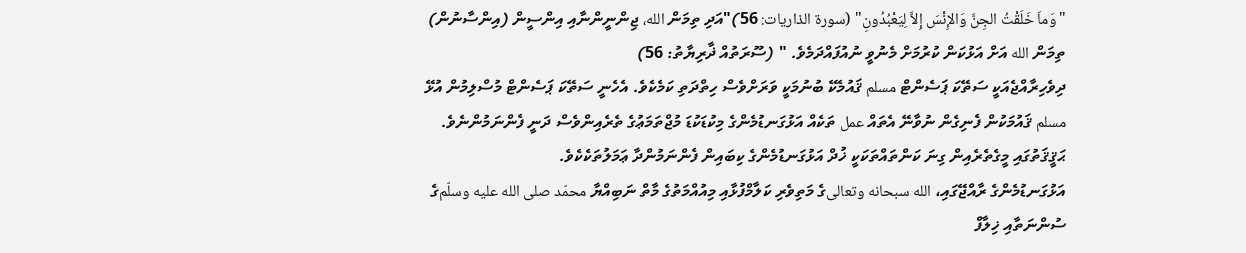"وَماَ خَلَقْتُ الجِنَّ وَالإِنْسَ إِلاَّ لِيَعْبُدُونِ" (سورة الذاريات: 56)"އަދި ތިމަން الله، ޖިންނީންނާއި އިންސީން (އިންސާނުން) ތިމަން الله އަށް އަޅުކަން ކުރުމަށް މެނުވީ ނުއުފައްދަމެވެ. " (ސޫރަތުއް ޛާރިޔާތު: 56)
ދިވެހިރާއްޖެއަކީ ސަތޭކަ ޕަސެންޓް مسلم ޤައުމެކޭ ބުނުމަކީ ވަރަށްވެސް ހިތްދަތި ކަމެކެވެ. އެހެނީ ސަތޭކަ ޕަސެންޓް މުސްލިމުން އުޅޭ مسلم ޤައުމަކުން ފެނިގެން ނުވާނޭ އެތައް عمل ތަކެއް އަޅުގަނޑުމެންގެ މިކުޑަކުޑަ މުޖްތަމަޢުގެ ތެރެއިންވެސް ދަނީ ފެންނަމުންނެވެ. ޙަޤީޤަތުގައި މީގެތެރެއިން ގިނަ ކަންތައްތަކަކީ ޚުދް އަޅުގަނޑުމެންގެ ކިބައިން ފެންނަމުންދާ ޢަމަލުތަކެކެވެ.
އަޅުގަނޑުމެންގެ ރާއްޖޭގައި، الله سبحانه وتعالىގެ މަތިވެރި ކަލާމްފުޅާއި މިއުއްމަތުގެ މާތް ނަބިއްޔާ محمّد صلى الله عليه وسلّمގެ ސުންނަތާއި ޚިލާފް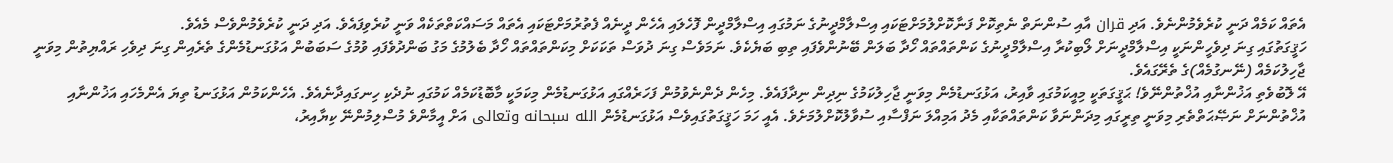އެތައް ކަމެއް ދަނީ ކުރެވެމުންނެވެ. އަދި قران އާއި ސުންނަތް ނެތިކޮށް ފަނާކޮށްލުމަށްޓަކައި އިސްލާމްދީނުގެ ނަމުގައި އިސްލާމްދީން ފޮހެލައި އެހެން ދީނެއް ފެތުރުމަށްޓަކައި އެތައް މަސައްކަތްތަކެއް ވަނީ ކުރެވިފައެވެ. އަދި ދަނީ ކުރެވެމުންވެސް މެއެވެ.
ހަޤީގަތުގައި ގިނަ ދިވެހީންނަކީ އިސްލާމްދީނަށް ލޯބިކުރާ އިސްލާމްދީނުގެ ކަންތައްތައް ހޯދާ ބަލަން ބޭނުންވެފައި ތިބި ބަޔެކެވެ. ނަމަވެސް ގިނަ ދުވަސް ތަކަކަށް މިކަންތައްތައް ހޯދާ ބެލުމުގެ މަގު ބަންދުވެފައި ވުމުގެ ސަބަބުން އަޅުގަނޑުމެންގެ ތެރެއިން ގިނަ ދިވެހި ރައްޔިތުން މިވަނީ ޖާހިލުކަމެއް (ނޭނގުމެއް)ގެ ތެރޭގައެވެ.
އޭ ލޮބުވެތި އަޚުންނާއި އުޚްތުންނޭވެ! ޙަޤީގަތަކީ މިއީކަމުގައި ވާއިރު، އަޅުގަނޑުމެން މިވަނީ ޖާހިލުކަމުގެ ނިދިން ނިދާފައެވެ. މިހެން ދެންނެވުމުން ފަހަރެއްގައި އަޅުގަނޑުމެން މިކަމަކީ މާބޮޑުކަމެއް ކަމުގައި ނުދެކި ހިނގައިދާނެއެވެ. އެހެންކަމުން އަޅުގަނޑު ތިޔަ އެންމެހައި އަޚުންނާއި އުޚްތުންނަށް ނަޞޭޙަތްތެރި މިވަނީ ތިރީގައި މިދަންނަވާ ކަންތައްތަކާއި މެދު އަމިއްލަ ނަފްސާއި ސުވާލުކޮށްލުމަށެވެ. އެއީ ހަމަ ހަޤީގަތުގައިވެސް އަޅުގަނޑުމެން الله سبحانه وتعالى އަށް އީމާންވެ މުސްލިމުންނޭ ކިޔާއިރު،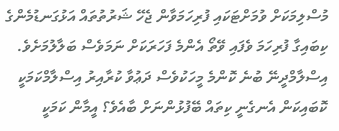މުސްލިމަކަށް ވުމަށްޓަކައި ފުރިހަމަވާން ޖެހޭ ޝަރުތުތައް އަޅުގަނޑުމެންގެ ކިބައިގާ ފުރިހަމަ ވެފައި ވޭތޯ އެންމެ ފަހަރަކަށް ނަމަވެސް ބަލާލުމަށެވެ.
އިސްލާމްދީނޭ ބުނެ ކޮންމެ މީހަކުވެސް ދަޢުވާ ކުރާއިރު އިސްލާމްކަމަކީ ކޮބައިކަން އެނގެނީ ކިތައް ބޭފުޅުންނަށް ބާއެވެ؟ އީމާން ކަމަކީ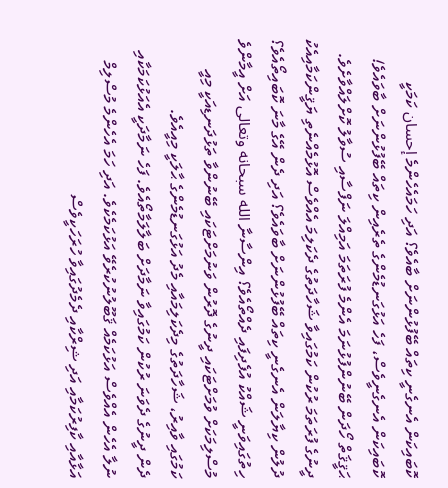ކޮބައިކަން އެނގެނީ ކިތައް ބޭފުޅުންނަށް ބާއެވެ؟ އަދި ހަމައެހެންމެ إحسان ކަމަކީ ކޮބައިކަން އެނގެނީވެސް، ފަހެ އަޅުގަނޑުމެންގެ ތެރެއިން ކިތައް ބޭފުޅުންނަށް ބާވައެވެ! ޙަޤީޤަތް ހޯދަން ބޭނުންފުޅުނަމަ އެންމެ ފުރަތަމަ އަމިއްލަ ނަފްސާއި ސުވާލު ކޮށްލައްވާށެވެ.
ދީނުގެ ފުރަތަމަ ރުކުން ކަމުގައިވާ ޝަހާދަތުގެ ދެކަލިމަ އެއްވެސް އޮޅުމެއްނެތި ޔަޤީންކަމާއިއެކު ދުލުން ކިޔާލަން އެނގެނީ ކިތައް ބޭފުޅުންނަށް ބާވައެވެ؟ އަދި ދެން އޭގެ މާނަ ކޮބައިތޯއެވެ؟ ހިތުގައިވަނީ ޝައްކު އުފެދިފައި ދެއްތޯއެވެ؟ އިންސާނާ الله سبحانه وتعالى އަށް އީމާންވެ މުސްލިމަކަށް ވުމަށްޓަކައި ދީނުގެ ދޮރުން ވަނުމަށްޓަކައި ބޭނުންވާ ތަޅުދަނޑިއަކީ މިއީ ކަމުގައި ވާއިރު، ޝަހާދަތުގެ މިދެކަލިމައާއި މެދު އަޅުގަނޑުމެންގެ ޙާލަކީ މިއީއެވެ.
ދެން ދީނުގެ ދެވަނަ ރުކުން ކަމުގައިވާ ނަމާދަށް ބަލާލަމާތޯއެވެ. ފަހެ ނަމާދަކީ އެއަޅުކަމަކާއި ނުލާ އެހެން އެއްވެސް އަޅުކަމެއް ޤަބޫލުނުކުރެވޭ އަޅުކަމެކެވެ. އަދި ހަމަ އެހެންމެ މުސްލިމް އަޅާއާއި ކާފިރުކަމާއި އަދި ޝިރްކާއި ދެމެދުގައިވާ ހުރަހަކީވެސް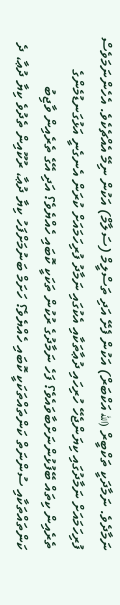ނަމާދެވެ. ނަމާދަކީ ތަކްބީރް (الله އަކްބަރް) އަކުން ފެށޭ އަދި ތަސްލީމް (ސަލާމް) އަކުން ނިމޭ އެއްޗެކެވެ. އެހެންނަމަވެސް ފުރިހަމައަށް ނަމާދުގައި ކިޔަންޖެހޭ ހުރިހައި ދުޢާތަކާއި އެކުގައި ނަމާދު ފުރިހަމައަށް ކުރަން އެނގެނީ އަޅުގަނޑުމެންގެ ތެރެއިން ކިތައް ބޭފުޅުންނަށްބާވައެވެ؟ ފަހެ ނަމާދުގެ ރުކުން ތަކަކީ ކޮބައި ހެއްޔެވެ؟ އަދި އޭގެ ތެރެއިން ވާޖިބު ކަންތައްތަކާއި ސުންނަތް ކަންތައްތަކަކީ ކޮބައި ހެއްޔެވެ؟ ހަށަމް ބަނުމަށްފަހު ކިޔާ ދުޢާ، ރުކޫއިން ތެދުވެ ކިޔާ ދުޢާ، ދެ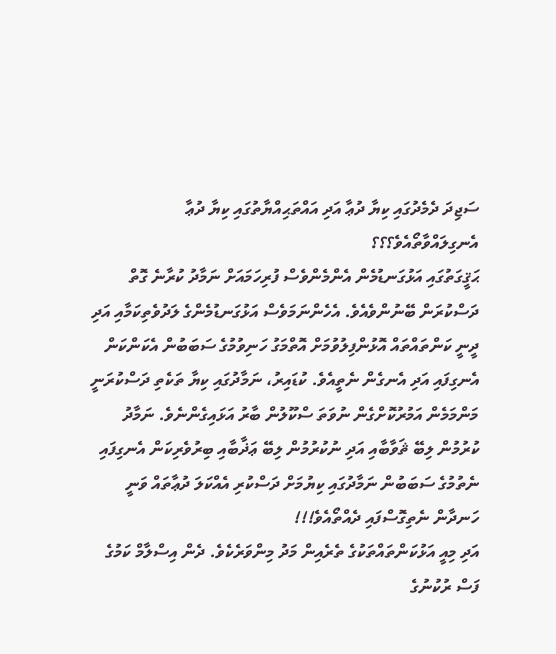ސަޖިދަ ދެމެދުގައި ކިޔާ ދުޢާ އަދި އައްތަޙިއްޔާތުގައި ކިޔާ ދުޢާ އެނގިލައްވާތޯއެވެ؟؟؟
ޙަޤީގަތުގައި އަޅުގަނޑުމެން އެންމެންވެސް ފުރިހަމައަށް ނަމާދު ކުރާނެ ގޮތް ދަސްކުރަން ބޭނުންވެއެވެ. އެހެންނަމަވެސް އަޅުގަނޑުމެންގެ ލަދުވެތިކަމާއި އަދި ދީނީ ކަންތައްތައް އޮޅުންފިލުވުމަށް އޮތްމަގު ހަނިވުމުގެ ސަބަބުން އެކަންކަން އެނގިފައި އަދި އެނގެން ނެތީއެވެ. ކުޑައިރު، ނަމާދުގައި ކިޔާ ތަކެތި ދަސްކުރަނީ މަންމަމެން އަމުރުކޮށްގެން ނުވަތަ ސްކޫލުން ބާރު އަޅައިގެންނެވެ. ނަމާދު ކުރުމުން ލިބޭ ޘަވާބާއި އަދި ނުކުރުމުން ލިބޭ ޢަޛާބާއި ބިރުވެރިކަން އެނގިފައި ނެތުމުގެ ސަބަބުން ނަމާދުގައި ކިޔުމަށް ދަސްކުރި އެއްކަލަ ދުޢާތައް ވަނީ ހަނދާން ނެތިގޮސްފައި ދެއްތޯއެވެ!!!
އަދި މިއީ އަޅުކަންތައްތަކުގެ ތެރެއިން މަދު މިންވަރެކެވެ. ދެން އިސްލާމް ކަމުގެ ފަސް ރުކުނުގެ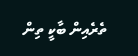ތެރެއިން ބާކީ ތިން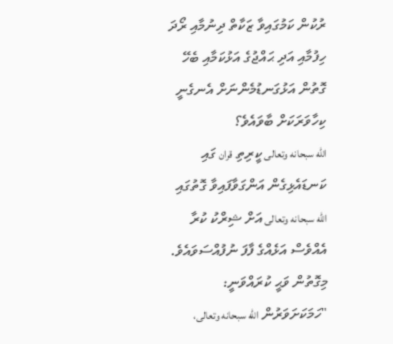ރުކުން ކަމުގައިވާ ޒަކާތް ދިނުމާއި ރޯދަ ހިފުމާއި އަދި ޙައްޖުގެ އަޅުކަމާއި ބެހޭ ގޮތުން އަޅުގަނޑުމެންނަށް އެނގެނީ ކިހާވަރަކަށް ބާވައެވެ؟
الله سبحانه وتعالى ކީރިތި قران ގައި ކަނޑައެޅިގެން އަންގަވާފައިވާ ގޮތުގައި الله سبحانه وتعالى އަށް ޝިރްކު ކުރާ އެއްވެސް އަޅެއްގެ ފާފަ ނުފުއްސަވައެވެ. މިގޮތުން ވަޙީ ކުރައްވަނީ:
"ހަމަކަށަވަރުން الله سبحانه وتعالى،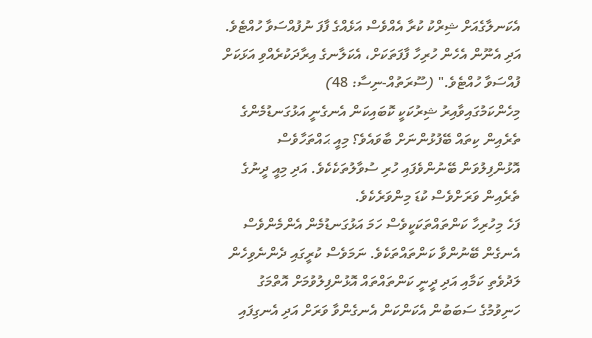އެކަނލާގެއަށް ޝިރްކު ކުރާ އެއްވެސް އަޅެއްގެ ފާފަ ނުފުއްސަވާ ހުއްޓެވެ. އަދި އެނޫން އެހެން ހުރިހާ ފާފަތަކަށް، އެކަލާނގެ އިރާދަކުރެއްވި އަޅަކަށް ފުއްސަވާ ހުއްޓެވެ." (ސޫރަތުއް-ނިސާ: 48)
މިހެންކަމުގައިވާއިރު ޝިރުކަކީ ކޮބައިކަން އެނގެނީ އަޅުގަނޑުމެންގެ ތެރެއިން ކިތައް ބޭފުޅުންނަށް ބާވައެވެ؟ މިއީ ޙައްތަހާވެސް އޮޅުންފިލުވަން ބޭނުންވެފައި ހުރި ސުވާލުތަކެކެވެ. އަދި މިއީ ދީނުގެ ތެރެއިން ވަރަށްވެސް ކުޑަ މިންވަރެކެވެ.
ފަހެ މިހުރިހާ ކަންތައްތަކަކީވެސް ހަމަ އަޅުގަނޑުމެން އެންމެންވެސް އެނގެން ބޭނުންވާ ކަންތައްތަކެވެ. ނަމަވެސް ކުރީގައި ދެންނެވިހެން ލަދުވެތި ކަމާއި އަދި ދީނީ ކަންތައްތައް އޮޅުންފިލުވުމަށް އޮތްމަގު ހަނިވުމުގެ ސަބަބުން އެކަންކަން އެނގެންވާ ވަރަށް އަދި އެނގިފައި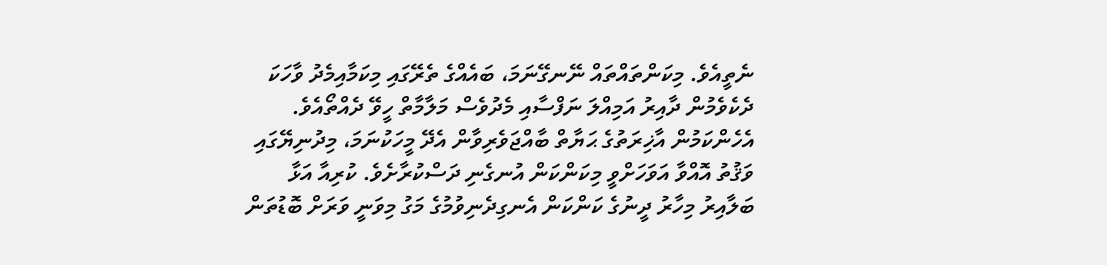ނެތީއެވެ. މިކަންތައްތައް ނޭނގޭނަމަ، ބައެއްގެ ތެރޭގައި މިކަމާއިމެދު ވާހަކަ ދެކެވެމުން ދާއިރު އަމިއްލަ ނަފްސާއި މެދުވެސް މަލާމާތް ހީވޭ ދެއްތޯއެވެ.
އެހެންކަމުން އާޚިރަތުގެ ޙަޔާތް ބާއްޖަވެރިވާން އެދޭ މީހަކުނަމަ، މިދުނިޔޭގައި ވަޤުތު އޮއްވާ އަވަހަށްވީ މިކަންކަން އުނގެނި ދަސްކުރާށެވެ. ކުރިއާ އަޅާ ބަލާއިރު މިހާރު ދީނުގެ ކަންކަން އެނގިދެނިވުމުގެ މަގު މިވަނީ ވަރަށް ބޮޑުތަން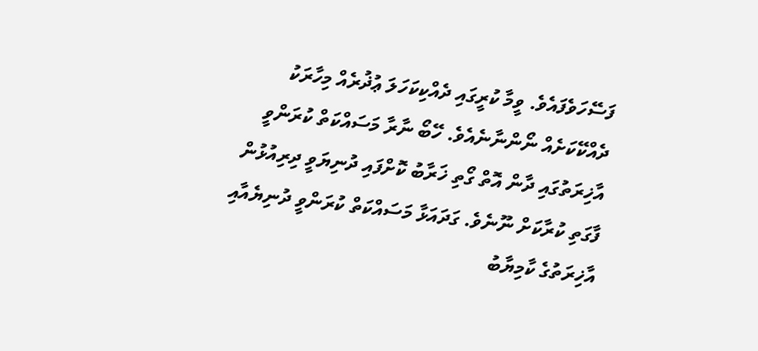ފަސޭހަވެފައެވެ. ވީމާ ކުރީގައި ދެއްކިކަހަލަ ޢުޛުރެއް މިހާރަކު ދެއްކޭކަށެއް ނޯންނާނެއެވެ. ހޭބޯ ނާރާ މަސައްކަތް ކުރަންވީ އާޚިރަތުގައި ދާން އޮތް ގޯތި ޚަރާބު ކޮށްފައި ދުނިޔަވީ ދިރިއުޅުން ފާގަތި ކުރާކަށް ނޫނެވެ. ގަދައަޅާ މަސައްކަތް ކުރަންވީ ދުނިޔެއާއި އާޚިރަތުގެ ކާމިޔާބު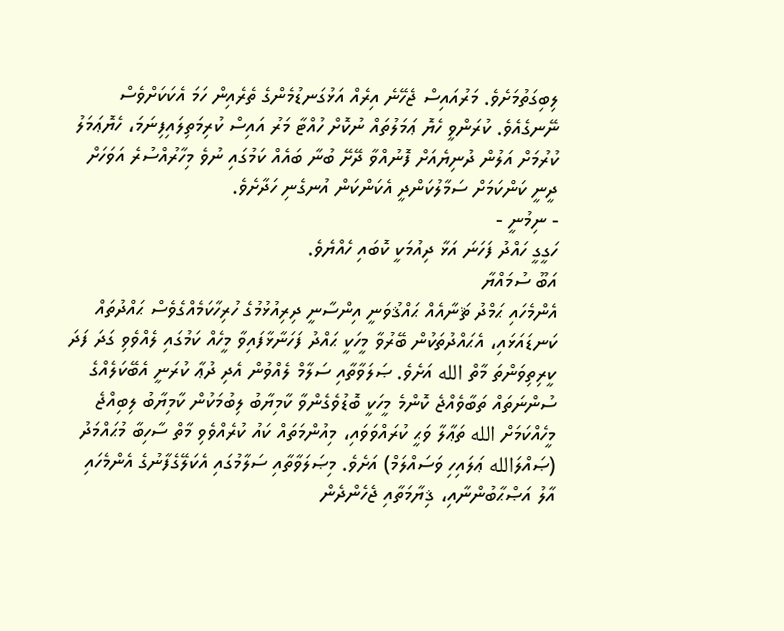ލިބިގަތުމަށެވެ. މަރުއައިސް ޖެހޭނެ އިރެއް އަޅުގަނޑުމެންގެ ތެރެއިން ހަމަ އެކަކަށްވެސް ނޭނގެއެވެ. ކުރަންވީ ހެޔޮ ޢަމަލުތައް ނުކޮށް ހުއްޓާ މަރު އައިސް ކުރިމަތިލައިފިނަމަ، ހެޔޮޢަމަލު ކުރުމަށް އަލުން ދުނިޔެއަށް ފޮނުއްވާ ދޭށޭ ބުނާ ބައެއް ކަމުގައި ނުވެ މިހާރުއްސުރެ އަވަހަށް ދީނީ ކަންކަމަށް ސަމާލުކަންދީ އެކަންކަން އުނގެނި ހަދާށެވެ.
- ނިމުނީ -
ހަގީގީ ހައްދު ފަހަނަ އަޅާ ދިއުމަކީ ކޮބައި ހެއްޔެވެ.
އަބޫ ސުމައްޔާ
އެންމެހައި ޙަމްދު ޘަނާއެއް ޙައްޤުވަނީ އިންސާނީ ދިރިއުޅުމުގެ ހުރިހާކަމެއްގެވެސް ޙައްދުތައް ކަނޑައަޅައި، އެޙައްދުތަކުން ބޭރުވާ މީހަކީ ޙައްދު ފަހަނާޅާފައިވާ މީހެއް ކަމުގައި ލެއްވެވި ގަދަ ފަދަ ކީރިތިވަންތަ މާތް الله އަށެވެ. ޞަލަވާތާއި ސަލާމް ލެއްވުން އެދި ދުޢާ ކުރަނީ އެބޭކަލެއްގެ ސުންނަތައް ތަބާވެއްޖެ ކޮންމެ މީހަކީ ބޮޑުވެގެންވާ ކާމިޔާބު ލިބުމަކުން ކާމިޔާބު ލިބިއްޖެ މީހެއްކަމަށް الله ތަޢާލާ ވަޙީ ކުރައްވަވައި، މިއުންމަތައް ކައު ކުރެއްވެވި މާތް ސާހިބާ މުޙައްމަދު (ޞައްލަالله ޢަލައިހި ވަސައްލަމް) އަށެވެ. މިޞަލަވާތާއި ސަލާމުގައި އެކަލޭގެފާނުގެ އެންމެހައި އާލު އަޞްޙާބުންނާއި، ޤިޔާމަތާއި ޖެހެންދެން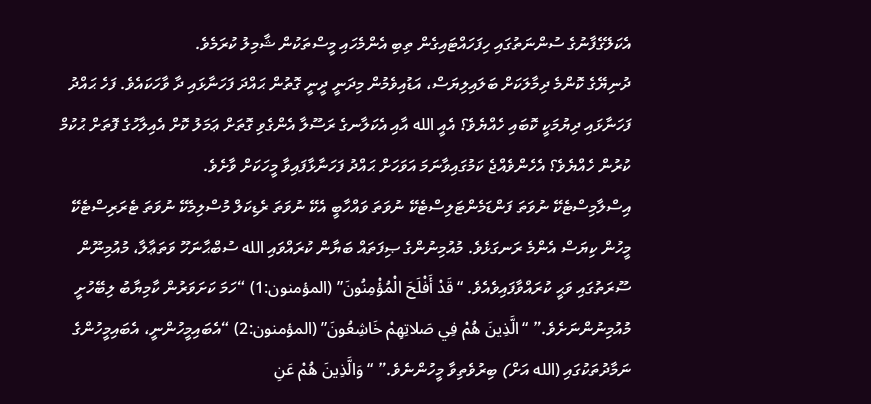އެކަލޭގެފާނުގެ ސުންނަތުގައި ހިފަހައްޓައިގެން ތިބި އެންމެހައި މީސްތަކުން ޝާމިލު ކުރަމެވެ.
ދުނިޔޭގެ ކޮންމެ ދިމާލަކަށް ބަލައިލިޔަސް، އަޑުއިވެމުން މިދަނީ ދީނީ ގޮތުން ޙައްދަ ފަހަނާޅައި ދާ ވާހަކައެވެ. ފަހެ ޙައްދު ފަހަނާޅައި ދިޔުމަކީ ކޮބައި ހެއްޔެވެ؟ އެއީ الله އާއި އެކަލާނގެ ރަސޫލާ އެންގެވި ގޮތަށް ޢަމަލު ކޮށް އެއިލާހުގެ ފޮތަށް ޙުކުމް ކުރުން ހެއްޔެވެ؟ އެހެންވެއްޖެ ކަމުގައިވާނަމަ އަވަހަށް ޙައްދު ފަހަނާޅާފައިވާ މީހަކަށް ވާށެވެ.
އިސްލާމިސްޓެކޭ ނުވަތަ ފަންޑަމެންޓަލިސްޓެކޭ ނުވަތަ ވައްހާބީ އެކޭ ނުވަތަ ރެޑިކަލް މުސްލިމެކޭ ނުވަތަ ޓެރަރިސްޓެކޭ މީހުން ކިޔަސް އެންމެ ރަނގަޅެވެ. މުއުމިނުންގެ ޞިފަތައް ބަޔާން ކުރައްވައި الله ސުބްޙާނަހޫ ވަތަޢާލާ، މުއުމިނޫން ސޫރަތުގައި ވަޙީ ކުރައްވާފައިވެއެވެ. “قَدْ أَفْلَحَ الْمُؤْمِنُونَ” (المؤمنون:1) “ހަމަ ކަށަވަރުން ކާމިޔާބު ލިބޭހުށީ މުއުމިނުންނަށެވެ.” “الَّذِينَ هُمْ فِي صَلاتِهِمْ خَاشِعُونَ” (المؤمنون:2) “އެބައިމީހުންނީ، އެބައިމީހުންގެ ނަމާދުތަކުގައި (الله އަށް) ބިރުވެތިވާ މީހުންނެވެ.” “وَالَّذِينَ هُمْ عَنِ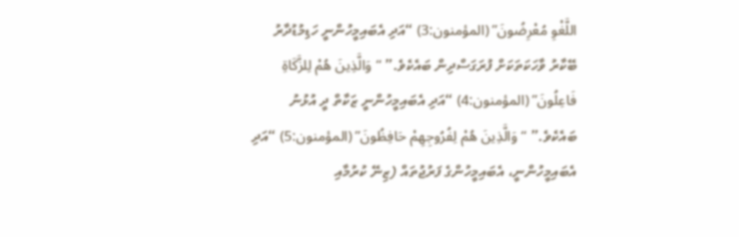اللَّغْوِ مُعْرِضُونَ” (المؤمنون:3) “އަދި އެބައިމީހުންނީ ހަޑިމުޑުދާރު ބޭކާރު ވާހަކަތަކަށް ފުރަގަސްދިން ބައެކެވެ.” “وَالَّذِينَ هُمْ لِلزَّكَاةِ فَاعِلُونَ” (المؤمنون:4) “އަދި އެބައިމީހުންނީ ޒަކާތް ދީ އުޅުނު ބައެކެވެ.” “وَالَّذِينَ هُمْ لِفُرُوجِهِمْ حَافِظُونَ” (المؤمنون:5) “އަދި އެބައިމީހުންނީ، އެބައިމީހުންގެ ފަރުޖުތައް (ޒިނޭ ކުރުމާއި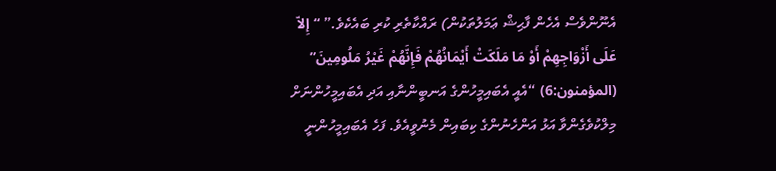އެނޫންވެސް އެހެން ފާޙިޝް ޢަމަލުތަކުން) ރައްކާތެރި ކުރި ބައެކެވެ.” “إِلاّ عَلَى أَزْوَاجِهِمْ أَوْ مَا مَلَكَتْ أَيْمَانُهُمْ فَإِنَّهُمْ غَيْرُ مَلُومِينَ” (المؤمنون:6) “އެއީ އެބައިމީހުންގެ އަނބީންނާއި އަދި އެބައިމީހުންނަށް މިލްކުވެގެންވާ އަޅު އަންހެނުންގެ ކިބައިން މެނުވީއެވެ. ފަހެ އެބައިމީހުންނީ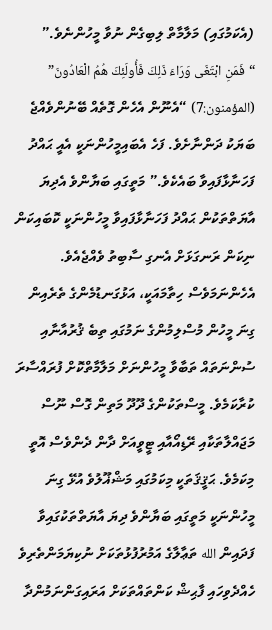(އެކަމުގައި) މަލާމާތް ލިބިގެން ނުވާ މީހުންނެވެ.” “فَمَنِ ابْتَغَى وَرَاءَ ذَلِكَ فَأُولَئِكَ هُمُ الْعَادُونَ” (المؤمنون:7) “އެނޫން އެހެން ގޮތެއް ބޭނުންވެއްޖެ ބަޔަކު ދަންނާށެވެ. ފަހެ އެބައިމީހުންނަކީ އެއީ ޙައްދު ފަހަނާޅާފައިވާ ބައެކެވެ.” މަތީގައި ބަޔާންވެ އެދިޔަ އާޔަތްތަކުން ޙައްދު ފަހަނާޅާފައިވާ މީހުންނަކީ ކޮބައިކަން ނިކަން ރަނގަޅަށް އެނގި ސާބިތު ވެއްޖެއެވެ. އެހެންނަމަވެސް ހިތާމައަކީ، އަޅުގަނޑުމެންގެ ތެރެއިން ގިނަ މީހުން މުސްލިމުންގެ ނަމުގައި ތިބެ ޤުރުއާނާއި ސުންނަތައް ތަބާވާ މީހުންނަށް މަލާމާތްކޮށް ފުރައްސާރަ ކުރާކަމެވެ. މީސްތަކުންގެ ދޫދޫ މަތިން ގޮސް ނޫސް މަޖައްލާތަކާއި ރޭޑިއޯއާއި ޓީވީއަށް ދާން ދެންވެސް އޮތީ މިކަމެވެ. ޙަޤީޤަތަކީ މިކަމުގައި މަޝްޣޫލުވެ އުޅޭ ގިނަ މީހުންނަކީ މަތީގައި ބަޔާންވެ ދިޔަ އާޔަތްތަކުގައިވާ ފަދައިން الله ތަޢާލާގެ އަމުރުފުޅުތަކަށް ނުކިޔަމަންތެރިވެ ހެއްދެވިހައި ފާޙިޝް ކަންތައްތަކަށް އަރައިގަންނަމުންދާ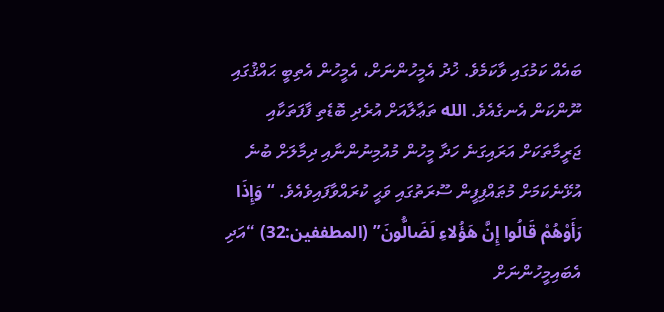ބައެއް ކަމުގައި ވާކަމެވެ. ޚުދު އެމީހުންނަށް، އެމީހުން އެތިބީ ޙައްޤުގައި ނޫންކަން އެނގެއެވެ. الله ތަޢާލާއަށް އުރެދި ބޮޑެތި ފާފަތަކާއި ޖަރީމާތަކަށް އަރައިގަނެ ހަދާ މީހުން މުއުމިނުންނާއި ދިމާލަށް ބުނެ އުޅޭނެކަމަށް މުޠައްފިފީން ސޫރަތުގައި ވަޙީ ކުރައްވާފައިވެއެވެ. “وَإِذَا رَأَوْهُمْ قَالُوا إِنَّ هَؤُلاءِ لَضَالُّونَ” (المطففين:32) “އަދި އެބައިމީހުންނަށް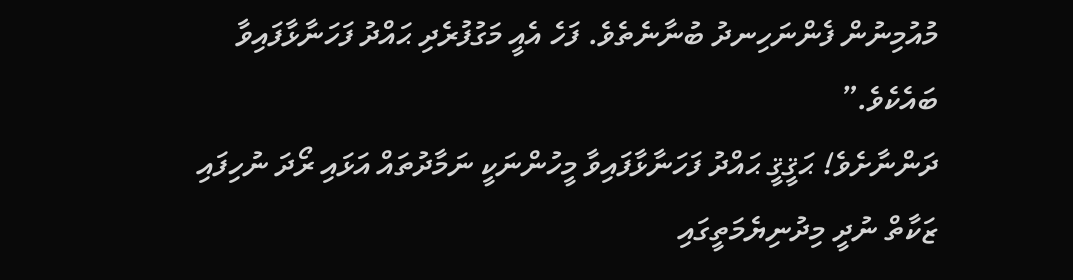މުއުމިނުން ފެންނަހިނދު ބުނާނެތެވެ. ފަހެ އެއީ މަގުފުރެދި ޙައްދު ފަހަނާޅާފައިވާ ބައެކެވެ.”
ދަންނާށެވެ! ޙަޤީޤީ ޙައްދު ފަހަނާޅާފައިވާ މީހުންނަކީ ނަމާދުތައް އަޅައި ރޯދަ ނުހިފައި ޒަކާތް ނުދީ މިދުނިޔެމަތީގައި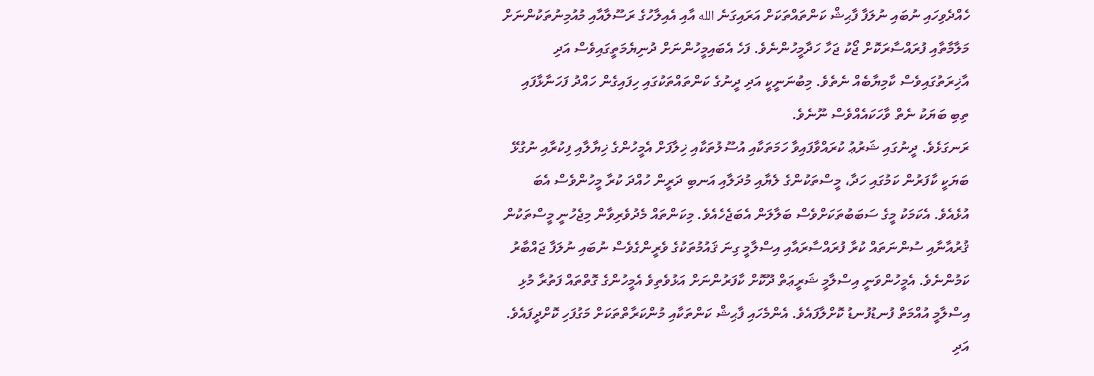ހެއްދެވިހައި ނުބައި ނުލަފާ ފާޙިޝް ކަންތައްތަކަށް އަރައިގަނެ الله އާއި އެއިލާހުގެ ރަސޫލާއާއި މުއުމިނުތަކުންނަށް މަލާމާތާއި ފުރައްސާރަކޮށް ޖޯކު ޖަހާ ހަދާމީހުންނެވެ. ފަހެ އެބައިމީހުންނަށް ދުނިޔެމަތީގައިވެސް އަދި އާޚިރަތުގައިވެސް ކާމިޔާބެއް ނެތެވެ. މިބުނަނީކީ އަދި ދީނުގެ ކަންތައްތަކުގައި ހިފައިގެން ހައްދު ފަހަނާޅާފައި ތިބި ބަޔަކު ނެތް ވާހަކައެއްވެސް ނޫނެވެ.
ރަނގަޅެވެ. ދީނުގައި ޝަރުޢު ކުރައްވާފައިވާ ހަމަތަކާއި އުސޫލުތަކާއި ޚިލާފަށް އެމީހުންގެ ޚިޔާލާއި ފިކުރާއި ނުގުޅޭ ބަޔަކީ ކާފަރުން ކަމުގައި ހަދާ، މީސްތަކުންގެ ލެޔާއި މުދަލާއި އަނބި ދަރީން ހުއްދަ ކުރާ މީހުންވެސް އެބަ އުޅެއެވެ. އެކަމަކު މީގެ ސަބަބުތަކަށްވެސް ބަލާލަން އެބަޖެހެއެވެ. މިކަންތައް މެދުވެރިވާން މިޖެހުނީ މީސްތަކުން ޤުރުއާނާއި ސުންނަތައް ކުރާ ފުރައްސާރައާއި އިސްލާމީ ގިނަ ޤައުމުތަކުގެ ވެރީންގެވެސް ނުބައި ނުލަފާ ޖައްބާރު ކަމުންނެވެ. އެމީހުންވަނީ އިސްލާމީ ޝަރީޢަތް ދޫކޮށް ކާފަރުންނަށް އަޅުވެތިވެ އެމީހުންގެ ގޮތްތައް ފަތުރާ މުޅި އިސްލާމީ އުއްމަތް ފުނޑުފުނޑު ކޮށްލާފައެވެ. އެންމެހައި ފާޙިޝް ކަންތަކާއި މުންކަރާތްތަކަށް މަގުފަހި ކޮށްދީފައެވެ. އަދި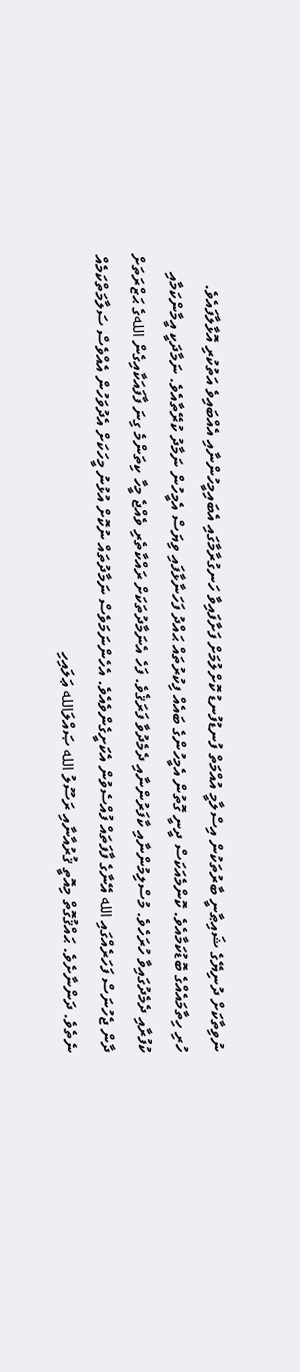ނުވިތާކަށް ދުނިޔޭގެ ޝައިޠާނީ ބާރުތަކުން އިސްލާމީ އުއްމަތް ފުނޑުފުނޑު ކޮށްލުމަށް ފަށާފައިވާ ހަނގުރާމާގައި އެބައިމީހުންނާއި އެއްބައިވެ އަތުކުރި އޮޅާލާފައެވެ.
ހުރި ހިތާމައެއްގެ ބޮޑުކަމާއެވެ. ކޮންމެއަކަސް ދީނީ ގޮތުން އެމީހުންގެ ބައެއް ފިކުރުތައް ޙައްދު ފަހަނާޅާފައި ވިޔަސް އެމީހުން ނަމާދު ކުރޭތާއެވެ. ނަމާދަކީ އީމާންކަމާއި ކުފުރާއި ދެމެދުގައިވާ ހުރަހެވެ. މުސްލިމުންނާއި ކާފަރުންނާއި ދެމެދުވާ ފަރަޤެވެ. ފަހެ އެނަމާދުތަކަށް ރައްކާތެރި ވެއްޖެ މީހާ ކިތަންމެ ގިނަ ފާފައަކާއިގެން اللهގެ ޙަޒްރަތަށް ދާން ޖެހުނަސް ފަހަރެއްގައި الله އޭނާގެ ފާފަތައް ފުއްސެވުން އެކަށީގެންވެއެވެ. އެހެންނަމަވެސް ނަމާދުތައް ނުކޮށް އުޅުނު މީހަކަށް އެދުވަހުން އެއްވެސް ސަލާމަތްކަމެއް ނެތެވެ. ދަންނާށެވެ. ޙައްޤުގޮތް މިއޮތީ ޤުރުއާނާއި ރަސޫލު الله ޞައްލަالله ޢަލައިހި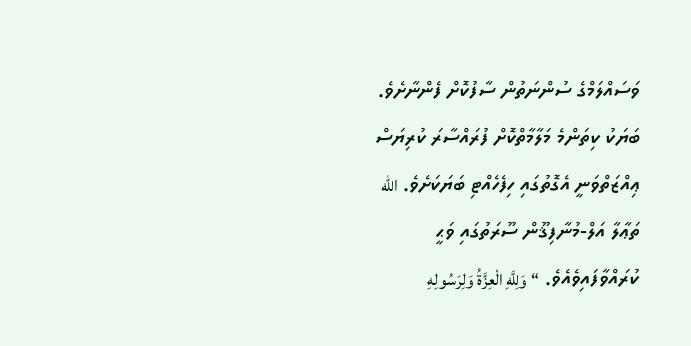ވަސައްލަމްގެ ސުންނަތުން ސާފުކޮށް ފެންނާށެވެ. ބަޔަކު ކިތަންމެ މަލާމާތްކޮށް ފުރައްސާރަ ކުރިޔަސް ޢިއްޒަތްވަނީ އެގޮތުގައި ހިފެހެއްޓި ބަޔަކަށެވެ. الله ތަޢާލާ އަލް-މުނާފިޤޫން ސޫރަތުގައި ވަޙީ ކުރައްވާފައިވެއެވެ. “وَلِلَّهِ الْعِزَّةُ وَلِرَسُولِهِ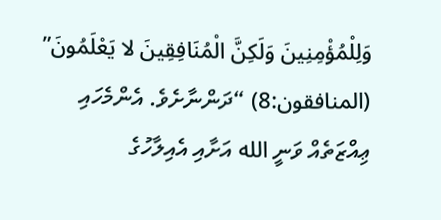وَلِلْمُؤْمِنِينَ وَلَكِنَّ الْمُنَافِقِينَ لا يَعْلَمُونَ” (المنافقون:8) “ދަންނާށެވެ. އެންމެހައި ޢިއްޒަތެއް ވަނީ الله އަށާއި އެއިލާހުގެ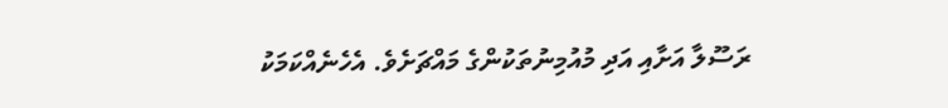ރަސޫލާ އަށާއި އަދި މުއުމިނުތަކުންގެ މައްޗަށެވެ. އެހެނެއްކަމަކު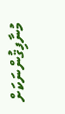މުނާފިޤުންނަކަށް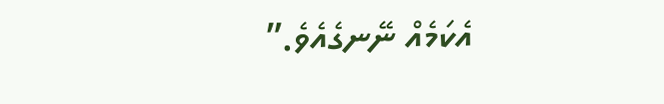އެކަމެއް ނޭނގެއެވެ.”